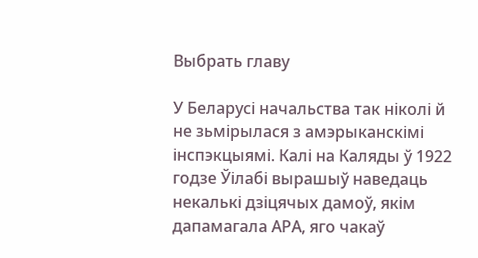Выбрать главу

У Беларусі начальства так ніколі й не зьмірылася з амэрыканскімі інспэкцыямі. Калі на Каляды ў 1922 годзе Ўілабі вырашыў наведаць некалькі дзіцячых дамоў, якім дапамагала АРА, яго чакаў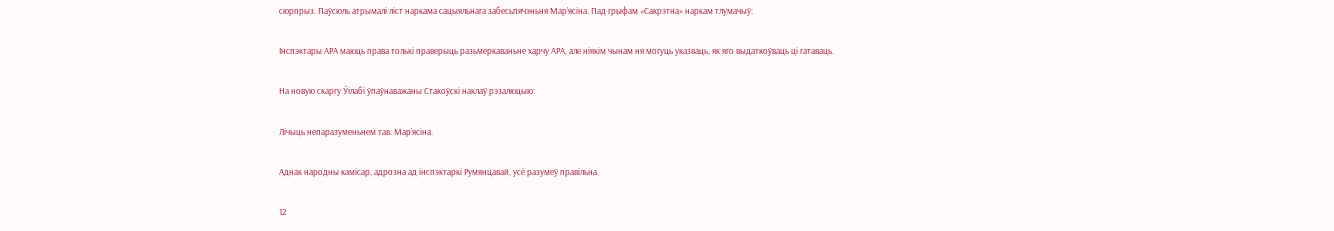сюрпрыз. Паўсюль атрымалі ліст наркама сацыяльнага забесьпячэньня Мар’ясіна. Пад грыфам «Сакрэтна» наркам тлумачыў:

Інспэктары АРА маюць права толькі праверыць разьмеркаваньне харчу АРА, але ніякім чынам ня могуць указваць, як яго выдаткоўваць ці гатаваць.

На новую скаргу Ўілабі ўпаўнаважаны Стакоўскі наклаў рэзалюцыю:

Лічыць непаразуменьнем тав. Мар’ясіна.

Аднак народны камісар, адрозна ад інспэктаркі Румянцавай, усё разумеў правільна.

12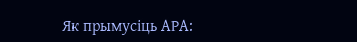Як прымусіць АРА: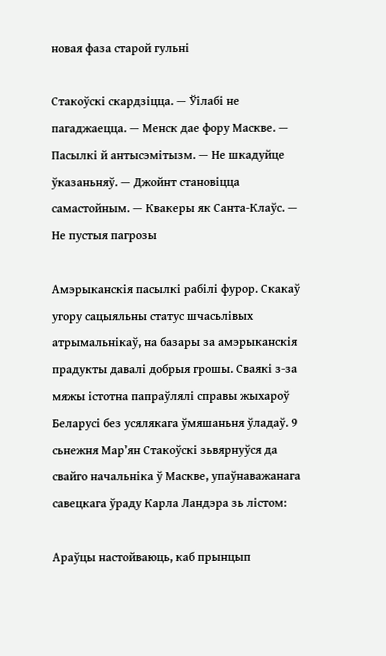новая фаза старой гульні

Стакоўскі скардзіцца. — Ўілабі не пагаджаецца. — Менск дае фору Маскве. — Пасылкі й антысэмітызм. — Не шкадуйце ўказаньняў. — Джойнт становіцца самастойным. — Квакеры як Санта-Клаўс. — Не пустыя пагрозы

Амэрыканскія пасылкі рабілі фурор. Скакаў угору сацыяльны статус шчасьлівых атрымальнікаў, на базары за амэрыканскія прадукты давалі добрыя грошы. Сваякі з-за мяжы істотна папраўлялі справы жыхароў Беларусі без усялякага ўмяшаньня ўладаў. 9 сьнежня Мар’ян Стакоўскі зьвярнуўся да свайго начальніка ў Маскве, упаўнаважанага савецкага ўраду Карла Ландэра зь лістом:

Араўцы настойваюць, каб прынцып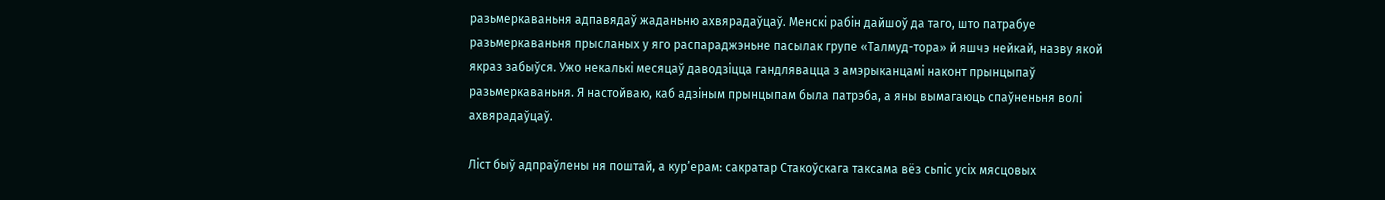разьмеркаваньня адпавядаў жаданьню ахвярадаўцаў. Менскі рабін дайшоў да таго, што патрабуе разьмеркаваньня прысланых у яго распараджэньне пасылак групе «Талмуд-тора» й яшчэ нейкай, назву якой якраз забыўся. Ужо некалькі месяцаў даводзіцца гандлявацца з амэрыканцамі наконт прынцыпаў разьмеркаваньня. Я настойваю, каб адзіным прынцыпам была патрэба, а яны вымагаюць спаўненьня волі ахвярадаўцаў.

Ліст быў адпраўлены ня поштай, а кур’ерам: сакратар Стакоўскага таксама вёз сьпіс усіх мясцовых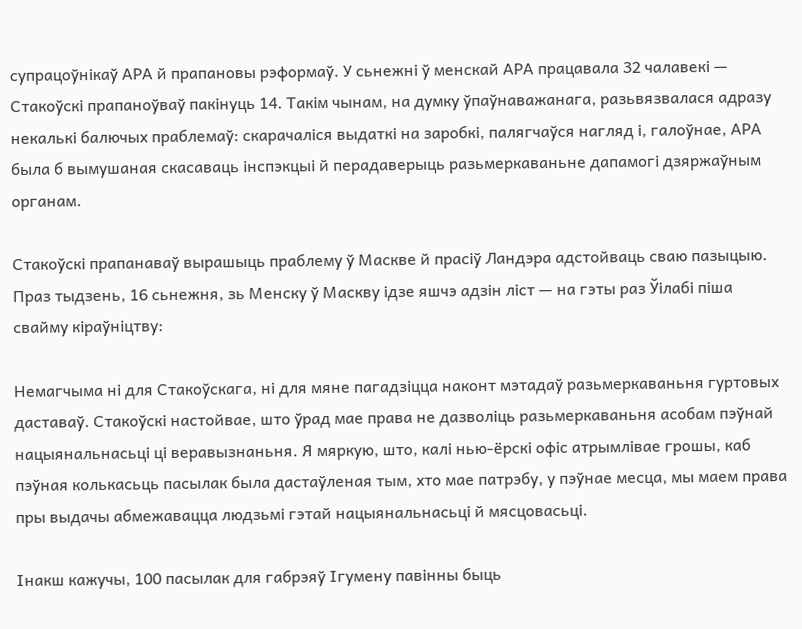супрацоўнікаў АРА й прапановы рэформаў. У сьнежні ў менскай АРА працавала 32 чалавекі — Стакоўскі прапаноўваў пакінуць 14. Такім чынам, на думку ўпаўнаважанага, разьвязвалася адразу некалькі балючых праблемаў: скарачаліся выдаткі на заробкі, палягчаўся нагляд і, галоўнае, АРА была б вымушаная скасаваць інспэкцыі й перадаверыць разьмеркаваньне дапамогі дзяржаўным органам.

Стакоўскі прапанаваў вырашыць праблему ў Маскве й прасіў Ландэра адстойваць сваю пазыцыю. Праз тыдзень, 16 сьнежня, зь Менску ў Маскву ідзе яшчэ адзін ліст — на гэты раз Ўілабі піша свайму кіраўніцтву:

Немагчыма ні для Стакоўскага, ні для мяне пагадзіцца наконт мэтадаў разьмеркаваньня гуртовых даставаў. Стакоўскі настойвае, што ўрад мае права не дазволіць разьмеркаваньня асобам пэўнай нацыянальнасьці ці веравызнаньня. Я мяркую, што, калі нью-ёрскі офіс атрымлівае грошы, каб пэўная колькасьць пасылак была дастаўленая тым, хто мае патрэбу, у пэўнае месца, мы маем права пры выдачы абмежавацца людзьмі гэтай нацыянальнасьці й мясцовасьці.

Інакш кажучы, 100 пасылак для габрэяў Ігумену павінны быць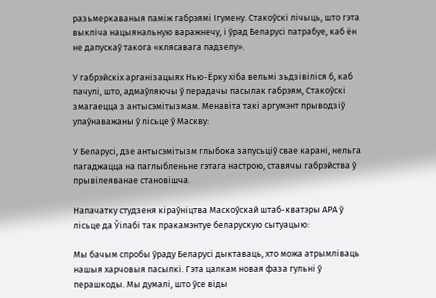разьмеркаваныя паміж габрэямі Ігумену. Стакоўскі лічыць, што гэта выкліча нацыянальную варажнечу, і ўрад Беларусі патрабуе, каб ён не дапускаў такога «клясавага падзелу».

У габрэйскіх арганізацыях Нью-Ёрку хіба вельмі зьдзівіліся б, каб пачулі, што, адмаўляючы ў перадачы пасылак габрэям, Стакоўскі змагаецца з антысэмітызмам. Менавіта такі аргумэнт прыводзіў упаўнаважаны ў лісьце ў Маскву:

У Беларусі, дзе антысэмітызм глыбока запусьціў свае карані, нельга пагаджацца на паглыбленьне гэтага настрою, ставячы габрэйства ў прывілеяванае становішча.

Напачатку студзеня кіраўніцтва Маскоўскай штаб-кватэры АРА ў лісьце да Ўілабі так пракамэнтуе беларускую сытуацыю:

Мы бачым спробы ўраду Беларусі дыктаваць, хто можа атрымліваць нашыя харчовыя пасылкі. Гэта цалкам новая фаза гульні ў перашкоды. Мы думалі, што ўсе віды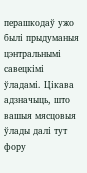перашкодаў ужо былі прыдуманыя цэнтральнымі савецкімі ўладамі. Цікава адзначыць, што вашыя мясцовыя ўлады далі тут фору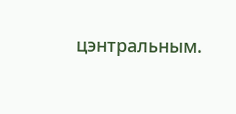цэнтральным.